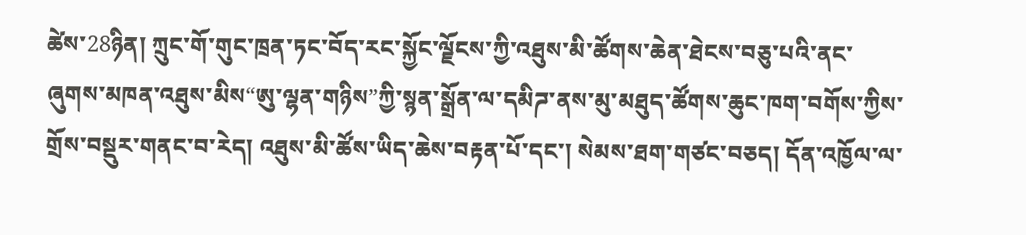ཚེས་28ཉིན། ཀྲུང་གོ་གུང་ཁྲན་ཏང་བོད་རང་སྐྱོང་ལྗོངས་ཀྱི་འཐུས་མི་ཚོགས་ཆེན་ཐེངས་བཅུ་པའི་ནང་ཞུགས་མཁན་འཐུས་མིས“ཨུ་ལྷན་གཉིས”ཀྱི་སྙན་སྒྲོན་ལ་དམིཌ་ནས་མུ་མཐུད་ཚོགས་ཆུང་ཁག་བགོས་ཀྱིས་གྲོས་བསྡུར་གནང་བ་རེད། འཐུས་མི་ཚོས་ཡིད་ཆེས་བརྟན་པོ་དང་། སེམས་ཐག་གཙང་བཅད། དོན་འཁྱོལ་ལ་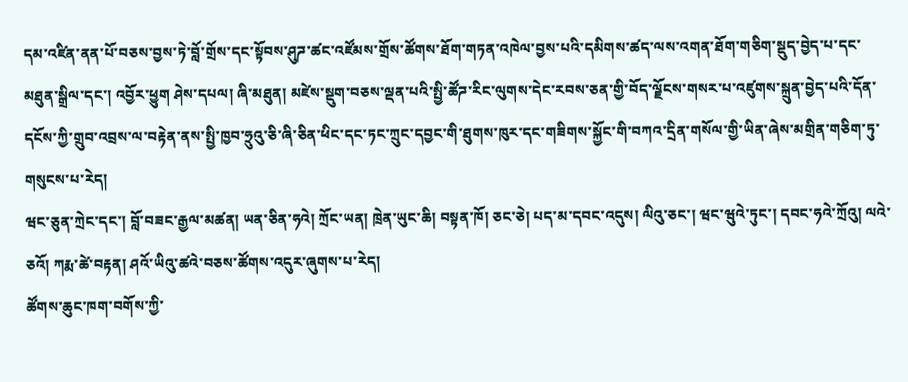དམ་འཛིན་ནན་པོ་བཅས་བྱས་ཏེ་བློ་གྲོས་དང་སྟོབས་ཤུཌ་ཚང་འཛོམས་གྲོས་ཚོགས་ཐོག་གཏན་འཁེལ་བྱས་པའི་དམིགས་ཚད་ལས་འགན་ཐོག་གཅིག་སྡུད་བྱེད་པ་དང་མཐུན་སྒྲིལ་དང་། འབྱོར་ཕྱུག ཤེས་དཔལ། ཞི་མཐུན། མཛེས་སྡུག་བཅས་ལྡན་པའི་སྤྱི་ཚོཌ་རིང་ལུགས་དེང་རབས་ཅན་གྱི་བོད་ལྗོངས་གསར་པ་འཛུགས་སྐྲུན་བྱེད་པའི་དོན་དངོས་ཀྱི་གྲུབ་འབྲས་ལ་བརྟེན་ནས་སྤྱི་ཁྱབ་ཧྲུའུ་ཅི་ཞི་ཅིན་ཕིང་དང་ཏང་ཀྲུང་དབྱང་གི་ཐུགས་ཁུར་དང་གཟིགས་སྐྱོང་གི་བཀའ་དྲིན་གསོལ་གྱི་ཡིན་ཞེས་མགྲིན་གཅིག་ཏུ་གསུངས་པ་རེད།
ཝང་ཅུན་ཀྲེང་དང་། བློ་བཟང་རྒྱལ་མཚན། ཡན་ཅིན་ཧའེ། ཀྲོང་ཡན། ཁྲེན་ཡུང་ཆི། བསྟན་ཁོ། ཅང་ཅེ། པད་མ་དབང་འདུས། ལིའུ་ཅང་། ཝང་ཝུའེ་ཏུང་། དབང་ཧའེ་ཀྲོའུ། ལའེ་ཅའོ། ཀརྨ་ཚེ་བརྟན། ཤའོ་ཡིའུ་ཚའེ་བཅས་ཚོགས་འདུར་ཞུགས་པ་རེད།
ཚོགས་ཆུང་ཁག་བགོས་ཀྱི་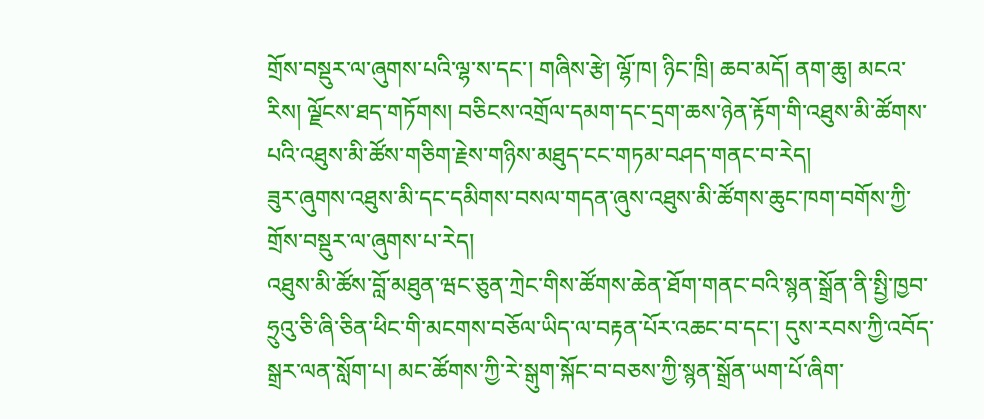གྲོས་བསྡུར་ལ་ཞུགས་པའི་ལྷ་ས་དང་། གཞིས་རྩེ། ལྷོ་ཁ། ཉིང་ཁྲི། ཆབ་མདོ། ནག་ཆུ། མངའ་རིས། ལྗོངས་ཐད་གཏོགས། བཅིངས་འགྲོལ་དམག་དང་དྲག་ཆས་ཉེན་རྟོག་གི་འཐུས་མི་ཚོགས་པའི་འཐུས་མི་ཚོས་གཅིག་རྗེས་གཉིས་མཐུད་ངང་གཏམ་བཤད་གནང་བ་རེད།
ཟུར་ཞུགས་འཐུས་མི་དང་དམིགས་བསལ་གདན་ཞུས་འཐུས་མི་ཚོགས་ཆུང་ཁག་བགོས་ཀྱི་གྲོས་བསྡུར་ལ་ཞུགས་པ་རེད།
འཐུས་མི་ཚོས་བློ་མཐུན་ཝང་ཅུན་ཀྲེང་གིས་ཚོགས་ཆེན་ཐོག་གནང་བའི་སྙན་སྒྲོན་ནི་སྤྱི་ཁྱབ་ཧྲུའུ་ཅི་ཞི་ཅིན་ཕིང་གི་མངགས་བཅོལ་ཡིད་ལ་བརྟན་པོར་འཆང་བ་དང་། དུས་རབས་ཀྱི་འབོད་སྒྲར་ལན་སློག་པ། མང་ཚོགས་ཀྱི་རེ་སྒུག་སྐོང་བ་བཅས་ཀྱི་སྙན་སྒྲོན་ཡག་པོ་ཞིག་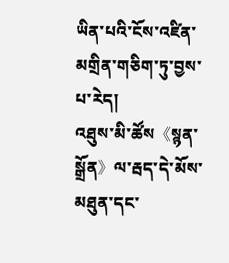ཡིན་པའི་ངོས་འཛིན་མགྲིན་གཅིག་ཏུ་བྱས་པ་རེད།
འཐུས་མི་ཚོས《སྙན་སྒྲོན》ལ་རྦད་དེ་མོས་མཐུན་དང་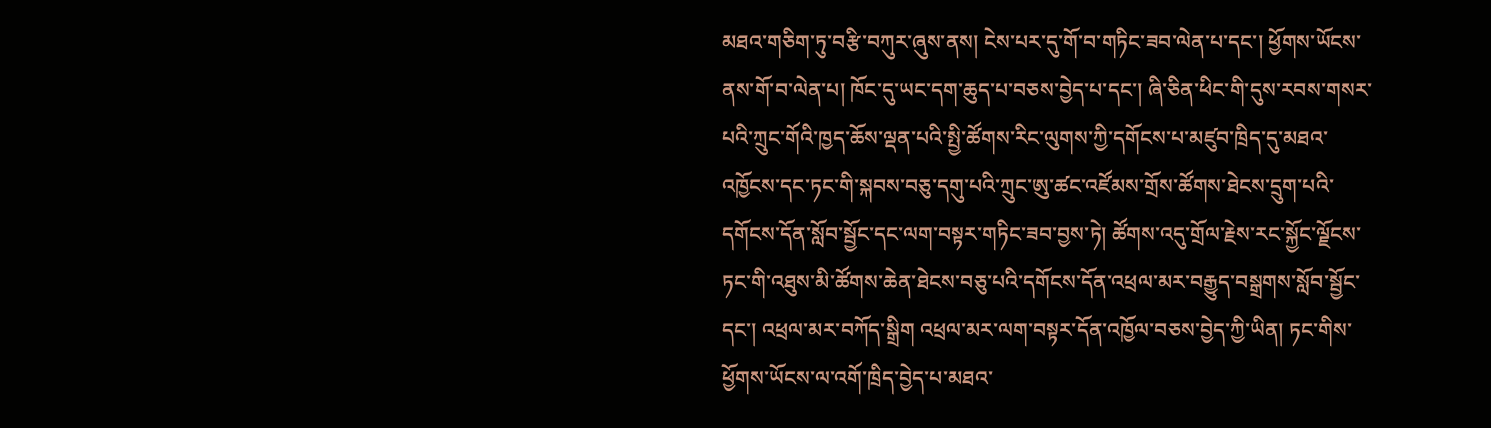མཐའ་གཅིག་ཏུ་བརྩི་བཀུར་ཞུས་ནས། ངེས་པར་དུ་གོ་བ་གཏིང་ཟབ་ལེན་པ་དང་། ཕྱོགས་ཡོངས་ནས་གོ་བ་ལེན་པ། ཁོང་དུ་ཡང་དག་ཆུད་པ་བཅས་བྱེད་པ་དང་། ཞི་ཅིན་ཕིང་གི་དུས་རབས་གསར་པའི་ཀྲུང་གོའི་ཁྱད་ཆོས་ལྡན་པའི་སྤྱི་ཚོགས་རིང་ལུགས་ཀྱི་དགོངས་པ་མཛུབ་ཁྲིད་དུ་མཐའ་འཁྱོངས་དང་ཏང་གི་སྐབས་བཅུ་དགུ་པའི་ཀྲུང་ཨུ་ཚང་འཛོམས་གྲོས་ཚོགས་ཐེངས་དྲུག་པའི་དགོངས་དོན་སློབ་སྦྱོང་དང་ལག་བསྟར་གཏིང་ཟབ་བྱས་ཏེ། ཚོགས་འདུ་གྲོལ་རྗེས་རང་སྐྱོང་ལྗོངས་ཏང་གི་འཐུས་མི་ཚོགས་ཆེན་ཐེངས་བཅུ་པའི་དགོངས་དོན་འཕྲལ་མར་བརྒྱུད་བསྒྲགས་སློབ་སྦྱོང་དང་། འཕྲལ་མར་བཀོད་སྒྲིག འཕྲལ་མར་ལག་བསྟར་དོན་འཁྱོལ་བཅས་བྱེད་ཀྱི་ཡིན། ཏང་གིས་ཕྱོགས་ཡོངས་ལ་འགོ་ཁྲིད་བྱེད་པ་མཐའ་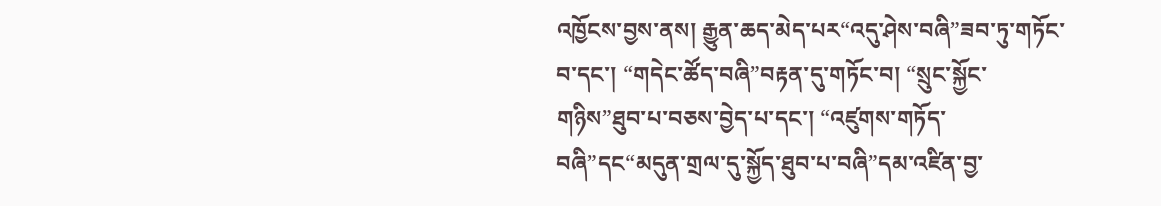འཁྱོངས་བྱས་ནས། རྒྱུན་ཆད་མེད་པར“འདུ་ཤེས་བཞི”ཟབ་ཏུ་གཏོང་བ་དང་། “གདེང་ཚོད་བཞི”བརྟན་དུ་གཏོང་བ། “སྲུང་སྐྱོང་གཉིས”ཐུབ་པ་བཅས་བྱེད་པ་དང་། “འཛུགས་གཏོད་བཞི”དང“མདུན་གྲལ་དུ་སྐྱོད་ཐུབ་པ་བཞི”དམ་འཛིན་བྱ་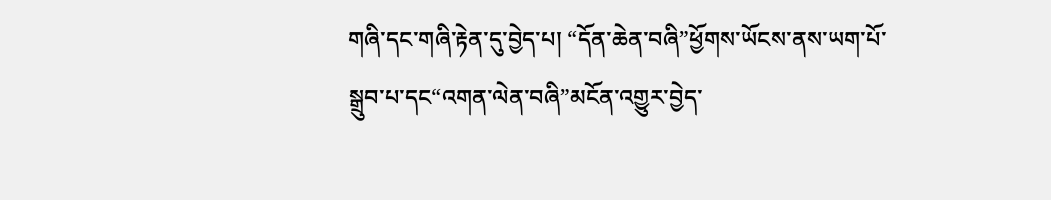གཞི་དང་གཞི་རྟེན་དུ་བྱེད་པ། “དོན་ཆེན་བཞི”ཕྱོགས་ཡོངས་ནས་ཡག་པོ་སྒྲུབ་པ་དང“འགན་ལེན་བཞི”མངོན་འགྱུར་བྱེད་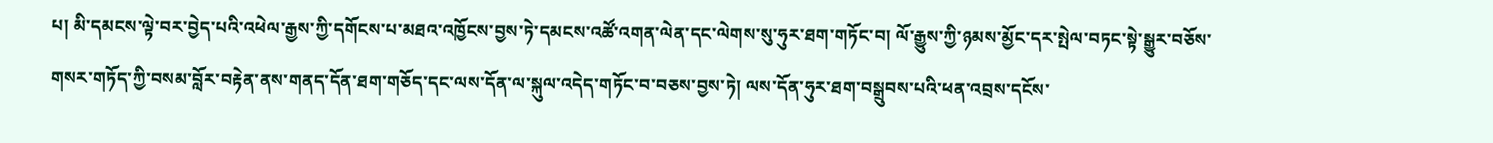པ། མི་དམངས་ལྟེ་བར་བྱེད་པའི་འཕེལ་རྒྱས་ཀྱི་དགོངས་པ་མཐའ་འཁྱོངས་བྱས་ཏེ་དམངས་འཚོ་འགན་ལེན་དང་ལེགས་སུ་ཧུར་ཐག་གཏོང་བ། ལོ་རྒྱུས་ཀྱི་ཉམས་མྱོང་དར་སྤེལ་བཏང་སྟེ་སྒྱུར་བཅོས་གསར་གཏོད་ཀྱི་བསམ་བློར་བརྟེན་ནས་གནད་དོན་ཐག་གཅོད་དང་ལས་དོན་ལ་སྐུལ་འདེད་གཏོང་བ་བཅས་བྱས་ཏེ། ལས་དོན་ཧུར་ཐག་བསྒྲུབས་པའི་ཕན་འབྲས་དངོས་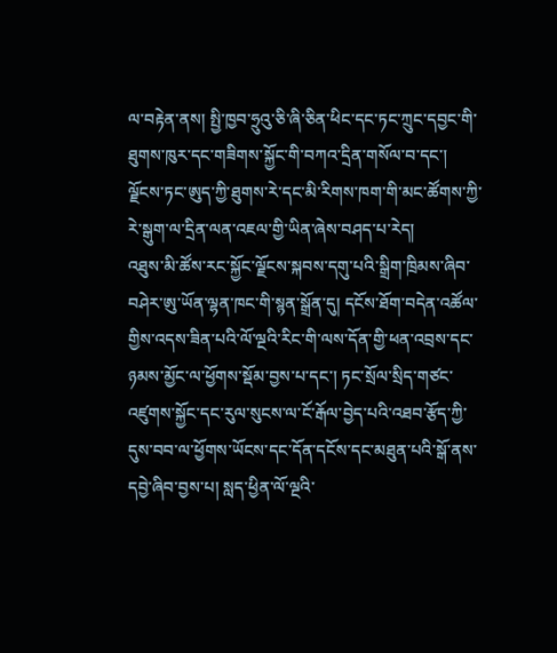ལ་བརྟེན་ནས། སྤྱི་ཁྱབ་ཧྲུའུ་ཅི་ཞི་ཅིན་ཕིང་དང་ཏང་ཀྲུང་དབྱང་གི་ཐུགས་ཁུར་དང་གཟིགས་སྐྱོང་གི་བཀའ་དྲིན་གསོལ་བ་དང་། ལྗོངས་ཏང་ཨུད་ཀྱི་ཐུགས་རེ་དང་མི་རིགས་ཁག་གི་མང་ཚོགས་ཀྱི་རེ་སྒུག་ལ་དྲིན་ལན་འཇལ་གྱི་ཡིན་ཞེས་བཤད་པ་རེད།
འཐུས་མི་ཚོས་རང་སྐྱོང་ལྗོངས་སྐབས་དགུ་པའི་སྒྲིག་ཁྲིམས་ཞིབ་བཤེར་ཨུ་ཡོན་ལྷན་ཁང་གི་སྙན་སྒྲོན་དུ། དངོས་ཐོག་བདེན་འཚོལ་གྱིས་འདས་ཟིན་པའི་ལོ་ལྔའི་རིང་གི་ལས་དོན་གྱི་ཕན་འབྲས་དང་ཉམས་མྱོང་ལ་ཕྱོགས་སྡོམ་བྱས་པ་དང་། ཏང་སྲོལ་སྲིད་གཙང་འཛུགས་སྐྱོང་དང་རུལ་སུངས་ལ་ངོ་རྒོལ་བྱེད་པའི་འཐབ་རྩོད་ཀྱི་དུས་བབ་ལ་ཕྱོགས་ཡོངས་དང་དོན་དངོས་དང་མཐུན་པའི་སྒོ་ནས་དབྱེ་ཞིབ་བྱས་པ། སླད་ཕྱིན་ལོ་ལྔའི་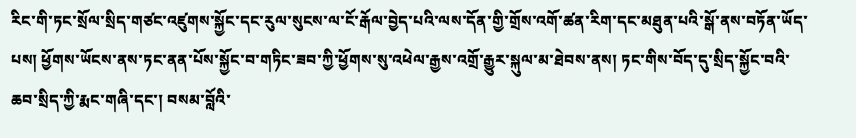རིང་གི་ཏང་སྲོལ་སྲིད་གཙང་འཛུགས་སྐྱོང་དང་རུལ་སུངས་ལ་ངོ་རྒོལ་བྱེད་པའི་ལས་དོན་གྱི་གྲོས་འགོ་ཚན་རིག་དང་མཐུན་པའི་སྒོ་ནས་བཏོན་ཡོད་པས། ཕྱོགས་ཡོངས་ནས་ཏང་ནན་པོས་སྐྱོང་བ་གཏིང་ཟབ་ཀྱི་ཕྱོགས་སུ་འཕེལ་རྒྱས་འགྲོ་རྒྱུར་སྐུལ་མ་ཐེབས་ནས། ཏང་གིས་བོད་དུ་སྲིད་སྐྱོང་བའི་ཆབ་སྲིད་ཀྱི་རྨང་གཞི་དང་། བསམ་བློའི་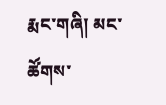རྨང་གཞི། མང་ཚོགས་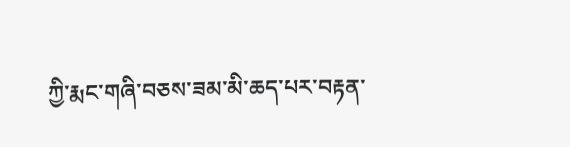ཀྱི་རྨང་གཞི་བཅས་ཟམ་མི་ཆད་པར་བརྟན་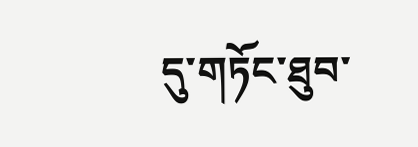དུ་གཏོང་ཐུབ་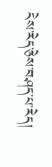ངེས་རེད་ཅེས་བཤད་པ་རེད།